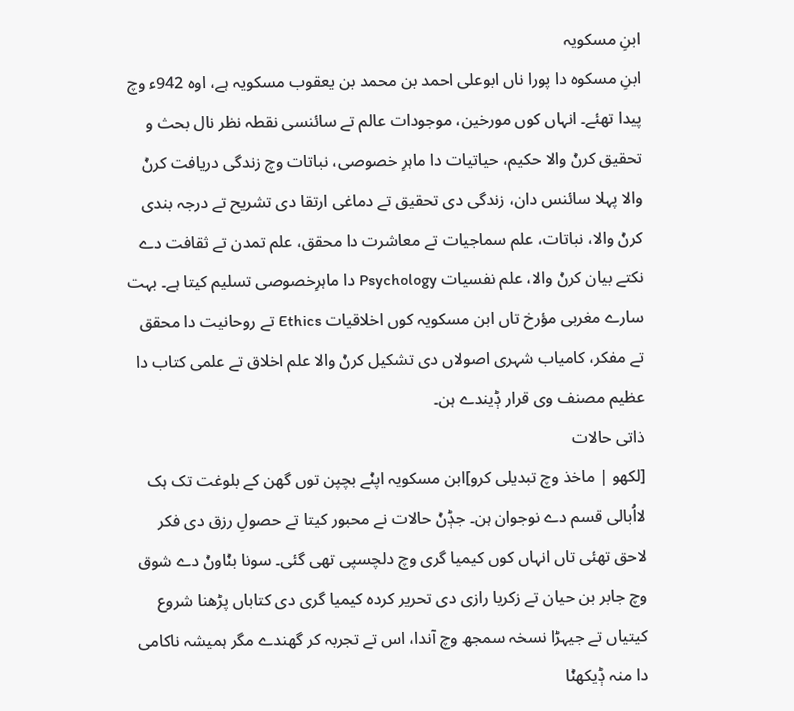ابنِ مسکویہ
ابنِ مسکوہ دا پورا ناں ابوعلی احمد بن محمد بن یعقوب مسکویہ ہے، اوہ 942ء وچ پیدا تھئے۔ انہاں کوں مورخین، موجودات عالم تے سائنسی نقطہ نظر نال بحث و تحقیق کرݨ والا حکیم، حیاتیات دا ماہرِ خصوصی، نباتات وچ زندگی دریافت کرݨ والا پہلا سائنس دان، زندگی دی تحقیق تے دماغی ارتقا دی تشریح تے درجہ بندی کرݨ والا، نباتات، علم سماجیات تے معاشرت دا محقق، علم تمدن تے ثقافت دے نکتے بیان کرݨ والا، علم نفسیات Psychology دا ماہرِخصوصی تسلیم کیتا ہے۔ بہت سارے مغربی مؤرخ تاں ابن مسکویہ کوں اخلاقیات Ethics تے روحانیت دا محقق تے مفکر، کامیاب شہری اصولاں دی تشکیل کرݨ والا علم اخلاق تے علمی کتاب دا عظیم مصنف وی قرار ݙیندے ہن۔
ذاتی حالات
[لکھو | ماخذ وچ تبدیلی کرو]ابن مسکویہ اپݨے بچپن توں گھن کے بلوغت تک ہک لااُبالی قسم دے نوجوان ہن۔ جݙݨ حالات نے محبور کیتا تے حصولِ رزق دی فکر لاحق تھئی تاں انہاں کوں کیمیا گری وچ دلچسپی تھی گئی۔ سونا بݨاوݨ دے شوق وچ جابر بن حیان تے زکریا رازی دی تحریر کردہ کیمیا گری دی کتاباں پڑھنا شروع کیتیاں تے جیہڑا نسخہ سمجھ وچ آندا، اس تے تجربہ کر گھندے مگر ہمیشہ ناکامی دا منہ ݙیکھݨا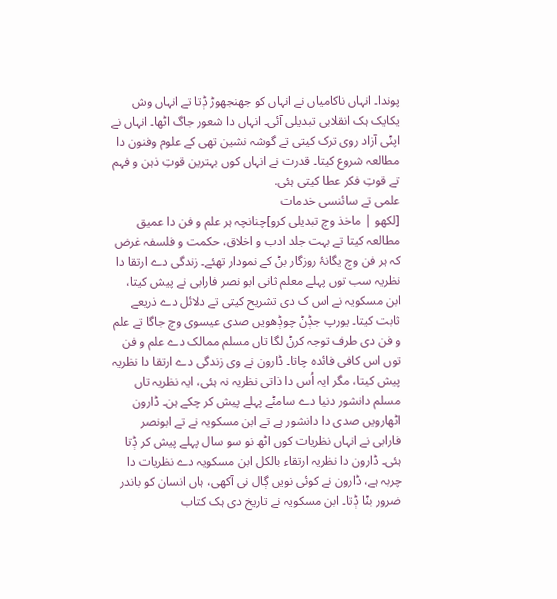پوندا۔ انہاں ناکامیاں نے انہاں کو جھنجھوڑ ݙتا تے انہاں وش یکایک ہک انقلابی تبدیلی آئی۔ انہاں دا شعور جاگ اٹھا۔ انہاں نے اپݨی آزاد روی ترک کیتی تے گوشہ نشین تھی کے علوم وفنون دا مطالعہ شروع کیتا۔ قدرت نے انہاں کوں بہترین قوتِ ذہن و فہم تے قوتِ فکر عطا کیتی ہئی.
علمی تے سائنسی خدمات
[لکھو | ماخذ وچ تبدیلی کرو]چنانچہ ہر علم و فن دا عمیق مطالعہ کیتا تے بہت جلد ادب و اخلاق، حکمت و فلسفہ غرض کہ ہر فن وچ یگانۂ روزگار بݨ کے نمودار تھئے۔ زندگی دے ارتقا دا نظریہ سب توں پہلے معلم ثانی ابو نصر فارابی نے پیش کیتا، ابن مسکویہ نے اس ک دی تشریح کیتی تے دلائل دے ذریعے ثابت کیتا۔ یورپ جݙݨ چوݙھویں صدی عیسوی وچ جاگا تے علم و فن دی طرف توجہ کرݨ لگا تاں مسلم ممالک دے علم و فن توں اس کافی فائدہ چاتا۔ ڈارون نے وی زندگی دے ارتقا دا نظریہ پیش کیتا، مگر ایہ اُس دا ذاتی نظریہ نہ ہئی، ایہ نظریہ تاں مسلم دانشور دنیا دے سامݨے پہلے پیش کر چکے ہن۔ ڈارون اٹھارویں صدی دا دانشور ہے تے ابن مسکویہ نے تے ابونصر فارابی نے انہاں نظریات کوں اٹھ نو سو سال پہلے پیش کر ݙتا ہئی۔ ڈارون دا نظریہ ارتقاء بالکل ابن مسکویہ دے نظریات دا چربہ ہے، ڈارون نے کوئی نویں ڳال نی آکھی، ہاں انسان کو باندر ضرور بݨا ݙتا۔ ابن مسکویہ نے تاریخ دی ہک کتاب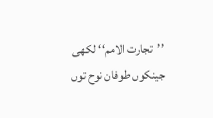’’تجارت الامم‘‘ لکھی جینکوں طوفان نوح توں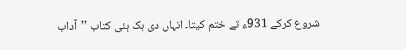شروع کرکے 931ء تے ختم کیتا۔ انہاں دی ہک ٻئی کتاب ’’آداب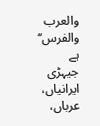والعرب والفرس‘‘ ہے جیہڑی ایرانیاں، عرباں،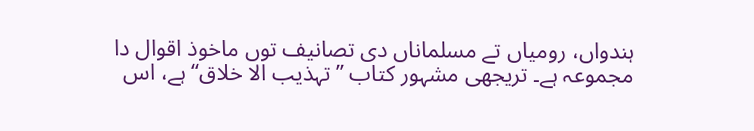ہندواں، رومیاں تے مسلماناں دی تصانیف توں ماخوذ اقوال دا مجموعہ ہے۔ تریجھی مشہور کتاب ’’تہذیب الا خلاق‘‘ ہے، اس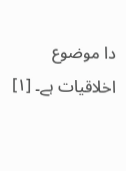دا موضوع اخلاقیات ہے۔ [١]